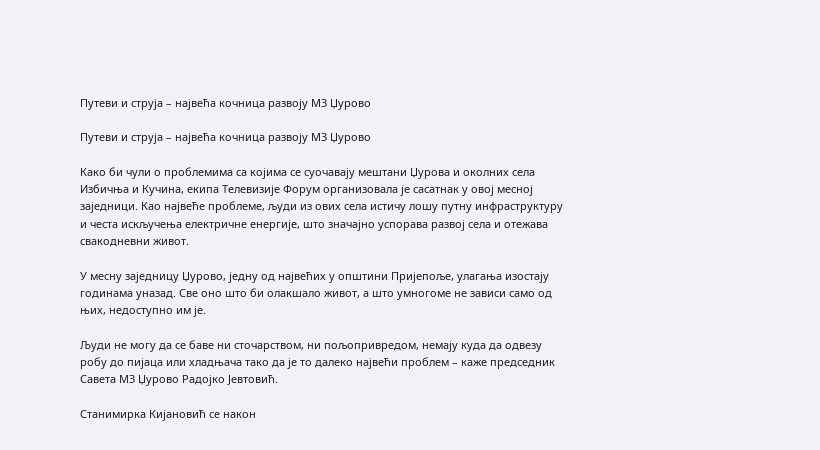Путеви и струја – највећа кочница развоју МЗ Џурово

Путеви и струја – највећа кочница развоју МЗ Џурово

Како би чули о проблемима са којима се суочавају мештани Џурова и околних села Избичња и Кучина, екипа Телевизије Форум организовала је сасатнак у овој месној заједници. Као највеће проблеме, људи из ових села истичу лошу путну инфраструктуру и честа искључења електричне енергије, што значајно успорава развој села и отежава свакодневни живот.

У месну заједницу Џурово, једну од највећих у општини Пријепоље, улагања изостају годинама уназад. Све оно што би олакшало живот, а што умногоме не зависи само од њих, недоступно им је.

Људи не могу да се баве ни сточарством, ни пољопривредом, немају куда да одвезу робу до пијаца или хладњача тако да је то далеко највећи проблем – каже председник Савета МЗ Џурово Радојко Јевтовић.

Станимирка Кијановић се након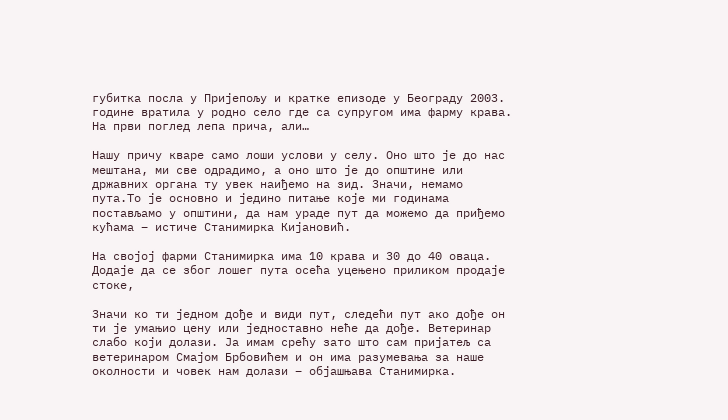губитка посла у Пријепољу и кратке епизоде у Београду 2003. године вратила у родно село где са супругом има фарму крава. На први поглед лепа прича, али…

Нашу причу кваре само лоши услови у селу. Оно што је до нас мештана, ми све одрадимо, а оно што је до општине или државних органа ту увек наиђемо на зид. Значи, немамо пута.То је основно и једино питање које ми годинама постављамо у општини, да нам ураде пут да можемо да приђемо кућама – истиче Станимирка Кијановић.

На својој фарми Станимирка има 10 крава и 30 до 40 оваца. Додаје да се због лошег пута осећа уцењено приликом продаје стоке,

Значи ко ти једном дође и види пут, следећи пут ако дође он ти је умањио цену или једноставно неће да дође. Ветеринар слабо који долази. Ја имам срећу зато што сам пријатељ са ветеринаром Смајом Брбовићем и он има разумевања за наше околности и човек нам долази – објашњава Станимирка.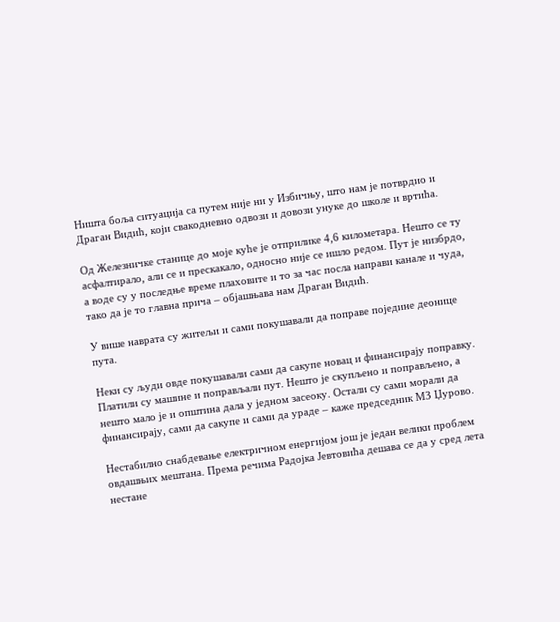Ништа боља ситуација са путем није ни у Избичњу, што нам је потврдио и Драган Видић, који свакодневно одвози и довози унуке до школе и вртића.

Од Железничке станице до моје куће је отприлике 4,6 километара. Нешто се ту асфалтирало, али се и прескакало, односно није се ишло редом. Пут је низбрдо, а воде су у последње време плаховите и то за час посла направи канале и чуда, тако да је то главна прича – објашњава нам Драган Видић.

У више наврата су житељи и сами покушавали да поправе поједине деонице пута.

Неки су људи овде покушавали сами да сакупе новац и финансирају поправку. Платили су машине и поправљали пут. Нешто је скупљено и поправљено, а нешто мало је и општина дала у једном засеоку. Остали су сами морали да финансирају, сами да сакупе и сами да ураде – каже председник МЗ Џурово.

Нестабилно снабдевање електричном енергијом још је један велики проблем овдашњих мештана. Према речима Радојка Јевтовића дешава се да у сред лета нестане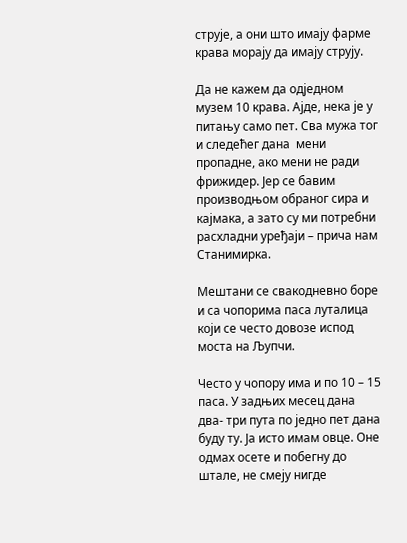струје, а они што имају фарме крава морају да имају струју.

Да не кажем да одједном музем 10 крава. Ајде, нека је у питању само пет. Сва мужа тог и следећег дана  мени пропадне, ако мени не ради фрижидер. Јер се бавим производњом обраног сира и кајмака, а зато су ми потребни расхладни уређаји – прича нам Станимирка.

Мештани се свакодневно боре и са чопорима паса луталица који се често довозе испод моста на Љупчи.

Често у чопору има и по 10 – 15 паса. У задњих месец дана два- три пута по једно пет дана  буду ту. Ја исто имам овце. Оне одмах осете и побегну до штале, не смеју нигде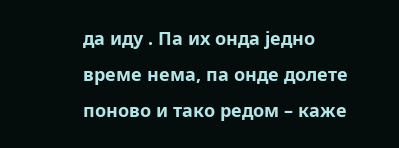да иду . Па их онда једно време нема, па онде долете поново и тако редом – каже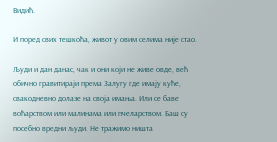Видић.

И поред свих тешкоћа, живот у овим селима није стао.

Људи и дан данас, чак и они који не живе овде, већ обично гравитираји према Залугу где имају куће, свакодневно долазе на своја имања. Или се баве воћарством или малинама или пчеларством. Баш су посебно вредни људи. Не тражимо ништа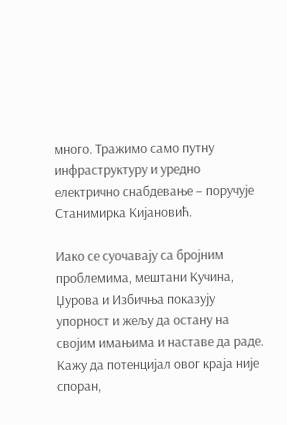много. Тражимо само путну инфраструктуру и уредно електрично снабдевање – поручује Станимирка Кијановић.

Иако се суочавају са бројним проблемима, мештани Кучина, Џурова и Избичња показују упорност и жељу да остану на својим имањима и наставе да раде. Кажу да потенцијал овог краја није споран,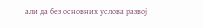али да без основних услова развој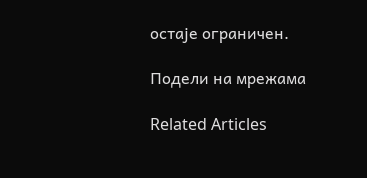остаје ограничен.

Подели на мрежама

Related Articles